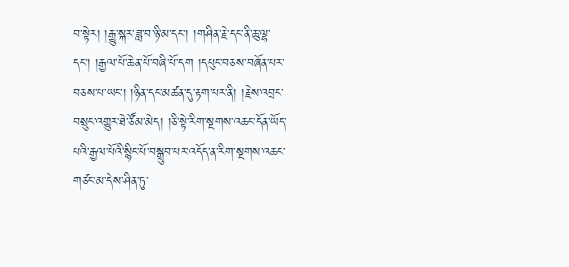བ་སྟེར། །རྒྱུ་སྐར་ཟླ་བ་ཉི་མ་དང་། །གཤིན་རྗེ་དང་ནི་ཆུ་ལྷ་དང་། །རྒྱལ་པོ་ཆེན་པོ་བཞི་པོ་དག །དཔུང་བཅས་བཞོན་པར་བཅས་པ་ཡང་། །ཉིན་དང་མཚན་དུ་རྟག་པར་ནི། །རྗེས་འབྲང་བསྲུང་འགྱུར་ཐེ་ཙོམ་མེད། །ཅི་སྟེ་རིག་སྔགས་འཆང་དོན་ཡོད་པའི་རྒྱལ་པོའི་སྙིང་པོ་བསྒྲུབ་པར་འདོད་ན་རིག་སྔགས་འཆང་གཙང་མ་དེས་ཤིན་ཏུ་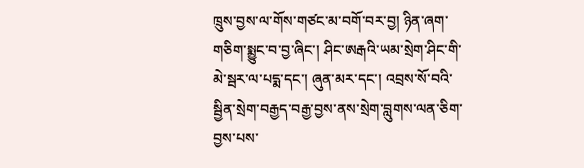ཁྲུས་བྱས་ལ་གོས་གཙང་མ་བགོ་བར་བྱ། ཉིན་ཞག་གཅིག་སྨྱུང་བ་བྱ་ཞིང་། ཤིང་ཨརྒའི་ཡམ་སྲེག་ཤིང་གི་མེ་སྦར་ལ་པདྨ་དང་། ཞུན་མར་དང་། འབྲས་སོ་བའི་སྦྱིན་སྲེག་བརྒྱད་བརྒྱ་བྱས་ནས་སྲེག་བླུགས་ལན་ཅིག་བྱས་པས་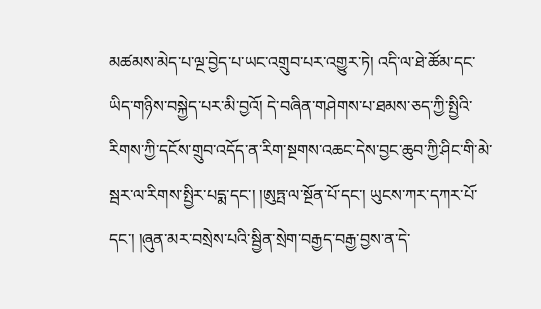མཚམས་མེད་པ་ལྔ་བྱེད་པ་ཡང་འགྲུབ་པར་འགྱུར་ཏེ། འདི་ལ་ཐེ་ཚོམ་དང་ཡིད་གཉིས་བསྐྱེད་པར་མི་བྱའོ། དེ་བཞིན་གཤེགས་པ་ཐམས་ཅད་ཀྱི་སྤྱིའི་རིགས་ཀྱི་དངོས་གྲུབ་འདོད་ན་རིག་སྔགས་འཆང་དེས་བྱང་ཆུབ་ཀྱི་ཤིང་གི་མེ་སྦར་ལ་རིགས་སྤྱིར་པདྨ་དང་། །ཨུཏྤ་ལ་སྔོན་པོ་དང་། ཡུངས་ཀར་དཀར་པོ་དང་། །ཞུན་མར་བསྲེས་པའི་སྦྱིན་སྲེག་བརྒྱད་བརྒྱ་བྱས་ན་དེ་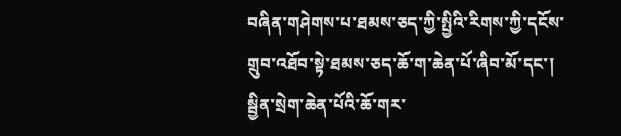བཞིན་གཤེགས་པ་ཐམས་ཅད་ཀྱི་སྤྱིའི་རིགས་ཀྱི་དངོས་གྲུབ་འཐོབ་སྟེ་ཐམས་ཅད་ཆོ་ག་ཆེན་པོ་ཞིབ་མོ་དང་། སྦྱིན་སྲེག་ཆེན་པོའི་ཆོ་གར་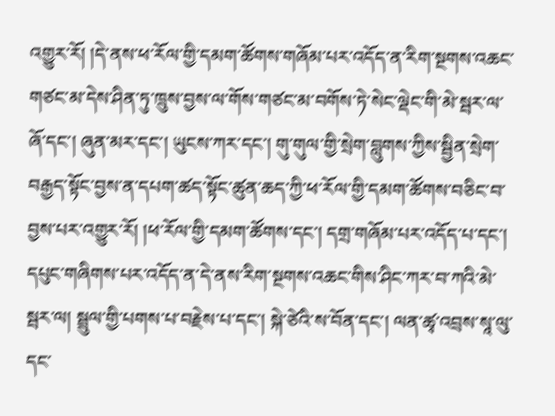འགྱུར་རོ། །དེ་ནས་ཕ་རོལ་གྱི་དམག་ཚོགས་གཞོམ་པར་འདོད་ན་རིག་སྔགས་འཆང་གཙང་མ་དེས་ཤིན་ཏུ་ཁྲུས་བྱས་ལ་གོས་གཙང་མ་བགོས་ཏེ་སེང་ལྡེང་གི་མེ་སྦར་ལ་ཞོ་དང་། ཞུན་མར་དང་། ཡུངས་ཀར་དང་། གུ་གུལ་གྱི་སྲེག་བླུགས་ཀྱིས་སྦྱིན་སྲེག་བརྒྱད་སྟོང་བྱས་ན་དཔག་ཚད་སྟོང་ཚུན་ཆད་ཀྱི་ཕ་རོལ་གྱི་དམག་ཚོགས་བཅིང་བ་བྱས་པར་འགྱུར་རོ། །ཕ་རོལ་གྱི་དམག་ཚོགས་དང་། དགྲ་གཞོམ་པར་འདོད་པ་དང་། དཔུང་གཞིགས་པར་འདོད་ན་དེ་ནས་རིག་སྔགས་འཆང་གིས་ཤིང་ཀར་བ་ཀའི་མེ་སྦར་ལ། སྦྲུལ་གྱི་པགས་པ་བརྗེས་པ་དང་། སྐེ་ཙེའི་ས་བོན་དང་། ལན་ཚྭ་འབྲས་སཱ་ལུ་དང་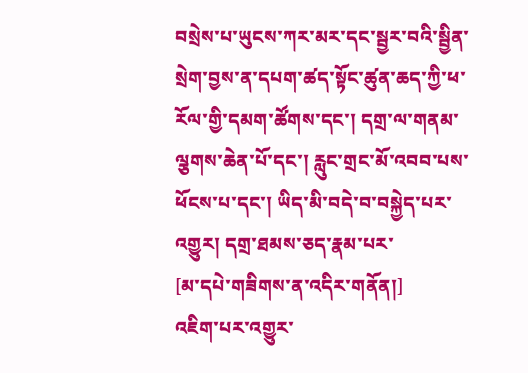བསྲེས་པ་ཡུངས་ཀར་མར་དང་སྦྱར་བའི་སྦྱིན་སྲེག་བྱས་ན་དཔག་ཚད་སྟོང་ཚུན་ཆད་ཀྱི་ཕ་རོལ་གྱི་དམག་ཚོགས་དང་། དགྲ་ལ་གནམ་ལྕགས་ཆེན་པོ་དང་། རླུང་གྲང་མོ་འབབ་པས་ཕོངས་པ་དང་། ཡིད་མི་བདེ་བ་བསྐྱེད་པར་འགྱུར། དགྲ་ཐམས་ཅད་རྣམ་པར་
[མ་དཔེ་གཟིགས་ན་འདིར་གནོན།]
འཇིག་པར་འགྱུར་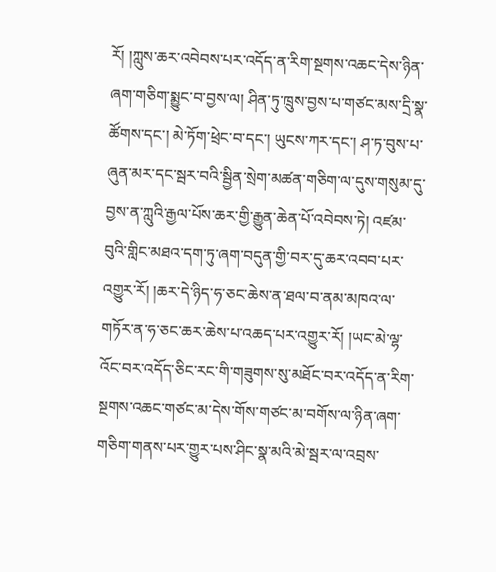རོ། །ཀླུས་ཆར་འབེབས་པར་འདོད་ན་རིག་སྔགས་འཆང་དེས་ཉིན་ཞག་གཅིག་སྨྱུང་བ་བྱས་ལ། ཤིན་ཏུ་ཁྲུས་བྱས་པ་གཙང་མས་དྲི་སྣ་ཚོགས་དང་། མེ་ཏོག་ཕྲེང་བ་དང་། ཡུངས་ཀར་དང་། ཤ་ཏ་བུས་པ་ཞུན་མར་དང་སྦར་བའི་སྦྱིན་སྲེག་མཚན་གཅིག་ལ་དུས་གསུམ་དུ་བྱས་ན་ཀླུའི་རྒྱལ་པོས་ཆར་གྱི་རྒྱུན་ཆེན་པོ་འབེབས་ཏེ། འཛམ་བུའི་གླིང་མཐའ་དག་ཏུ་ཞག་བདུན་གྱི་བར་དུ་ཆར་འབབ་པར་འགྱུར་རོ། །ཆར་དེ་ཉིད་ཧ་ཅང་ཆེས་ན་ཐལ་བ་ནམ་མཁའ་ལ་གཏོར་ན་ཧ་ཅང་ཆར་ཆེས་པ་འཆད་པར་འགྱུར་རོ། །ཡང་མེ་ལྷ་འོང་བར་འདོད་ཅིང་རང་གི་གཟུགས་སུ་མཐོང་བར་འདོད་ན་རིག་སྔགས་འཆང་གཙང་མ་དེས་གོས་གཙང་མ་བགོས་ལ་ཉིན་ཞག་གཅིག་གནས་པར་གྱུར་པས་ཤིང་སྣ་མའི་མེ་སྦར་ལ་འབྲས་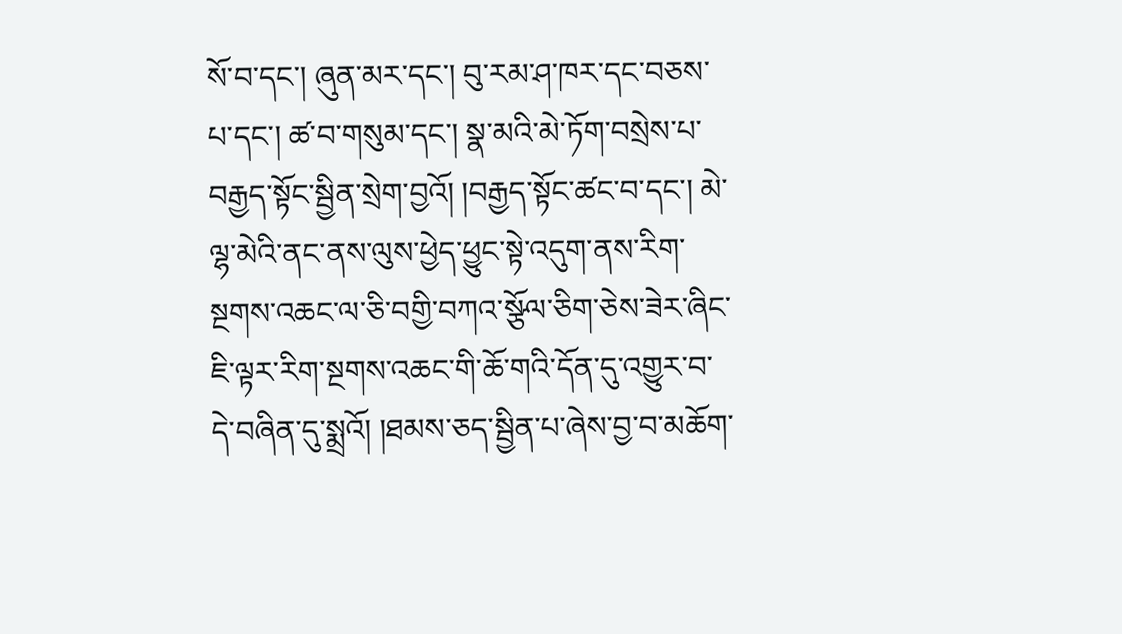སོ་བ་དང་། ཞུན་མར་དང་། བུ་རམ་ཤ་ཁར་དང་བཅས་པ་དང་། ཚ་བ་གསུམ་དང་། སྣ་མའི་མེ་ཏོག་བསྲེས་པ་བརྒྱད་སྟོང་སྦྱིན་སྲེག་བྱའོ། །བརྒྱད་སྟོང་ཚང་བ་དང་། མེ་ལྷ་མེའི་ནང་ནས་ལུས་ཕྱེད་ཕྱུང་སྟེ་འདུག་ནས་རིག་སྔགས་འཆང་ལ་ཅི་བགྱི་བཀའ་སྩོལ་ཅིག་ཅེས་ཟེར་ཞིང་ཇི་ལྟར་རིག་སྔགས་འཆང་གི་ཆོ་གའི་དོན་དུ་འགྱུར་བ་དེ་བཞིན་དུ་སྨྲའོ། །ཐམས་ཅད་སྦྱིན་པ་ཞེས་བྱ་བ་མཆོག་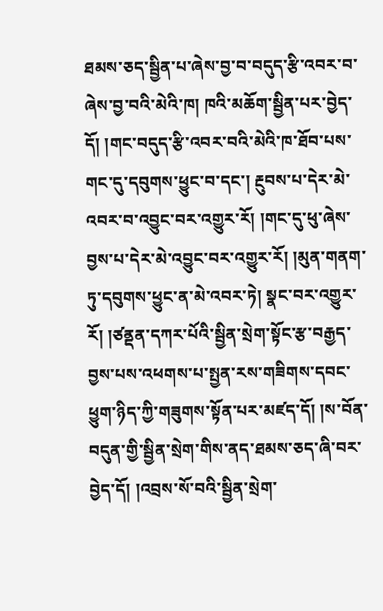ཐམས་ཅད་སྦྱིན་པ་ཞེས་བྱ་བ་བདུད་རྩི་འབར་བ་ཞེས་བྱ་བའི་མེའི་ཁ། ཁའི་མཆོག་སྦྱིན་པར་བྱེད་དོ། །གང་བདུད་རྩི་འབར་བའི་མེའི་ཁ་ཐོབ་པས་གང་དུ་དབུགས་ཕྱུང་བ་དང་། རྔུབས་པ་དེར་མེ་འབར་བ་འབྱུང་བར་འགྱུར་རོ། །གང་དུ་ཕུ་ཞེས་བྱས་པ་དེར་མེ་འབྱུང་བར་འགྱུར་རོ། །མུན་གནག་ཏུ་དབུགས་ཕྱུང་ན་མེ་འབར་ཏེ། སྣང་བར་འགྱུར་རོ། །ཙནྡན་དཀར་པོའི་སྦྱིན་སྲེག་སྟོང་རྩ་བརྒྱད་བྱས་པས་འཕགས་པ་སྤྱན་རས་གཟིགས་དབང་ཕྱུག་ཉིད་ཀྱི་གཟུགས་སྟོན་པར་མཛད་དོ། །ས་བོན་བདུན་གྱི་སྦྱིན་སྲེག་གིས་ནད་ཐམས་ཅད་ཞི་བར་བྱེད་དོ། །འབྲས་སོ་བའི་སྦྱིན་སྲེག་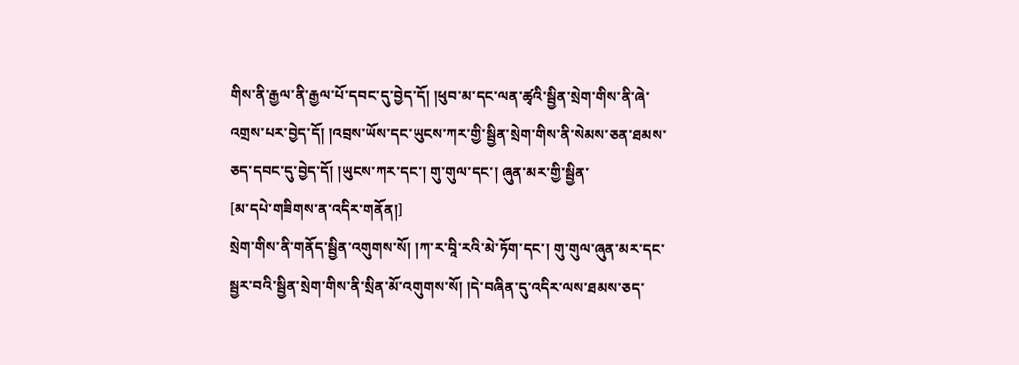གིས་ནི་རྒྱལ་ནི་རྒྱལ་པོ་དབང་དུ་བྱེད་དོ། །ཕུབ་མ་དང་ལན་ཚྭའི་སྦྱིན་སྲེག་གིས་ནི་ཞེ་འགྲས་པར་བྱེད་དོ། །འབྲས་ཡོས་དང་ཡུངས་ཀར་གྱི་སྦྱིན་སྲེག་གིས་ནི་སེམས་ཅན་ཐམས་ཅད་དབང་དུ་བྱེད་དོ། །ཡུངས་ཀར་དང་། གུ་གུལ་དང་། ཞུན་མར་གྱི་སྦྱིན་
[མ་དཔེ་གཟིགས་ན་འདིར་གནོན།]
སྲེག་གིས་ནི་གནོད་སྦྱིན་འགུགས་སོ། །ཀ་ར་བཱི་རའི་མེ་ཏོག་དང་། གུ་གུལ་ཞུན་མར་དང་སྦྱར་བའི་སྦྱིན་སྲེག་གིས་ནི་སྲིན་མོ་འགུགས་སོ། །དེ་བཞིན་དུ་འདིར་ལས་ཐམས་ཅད་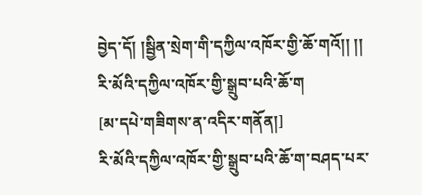བྱེད་དོ། །སྦྱིན་སྲེག་གི་དཀྱིལ་འཁོར་གྱི་ཆོ་གའོ།། །།
རི་མོའི་དཀྱིལ་འཁོར་གྱི་སྒྲུབ་པའི་ཆོ་ག
[མ་དཔེ་གཟིགས་ན་འདིར་གནོན།]
རི་མོའི་དཀྱིལ་འཁོར་གྱི་སྒྲུབ་པའི་ཆོ་ག་བཤད་པར་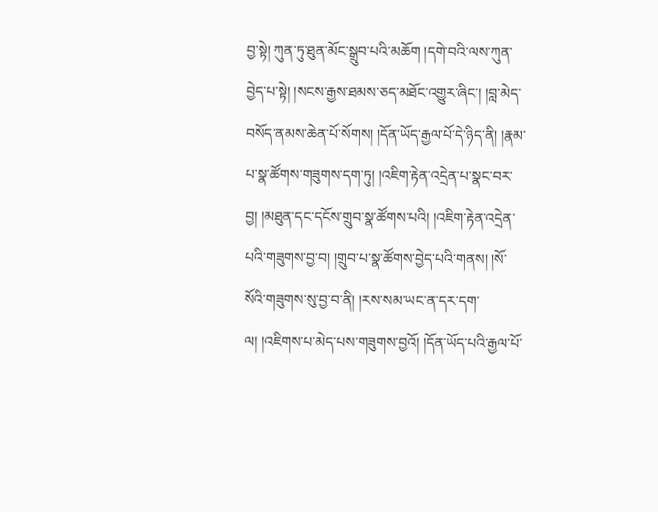བྱ་སྟེ། ཀུན་ཏུ་ཐུན་མོང་སྒྲུབ་པའི་མཆོག །དགེ་བའི་ལས་ཀུན་བྱེད་པ་སྟེ། །སངས་རྒྱས་ཐམས་ཅད་མཐོང་འགྱུར་ཞིང་། །བླ་མེད་བསོད་ནམས་ཆེན་པོ་སོགས། །དོན་ཡོད་རྒྱལ་པོ་དེ་ཉིད་ནི། །རྣམ་པ་སྣ་ཚོགས་གཟུགས་དག་ཏུ། །འཇིག་རྟེན་འདྲེན་པ་སྣང་བར་བྱ། །མཐུན་དང་དངོས་གྲུབ་སྣ་ཚོགས་པའི། །འཇིག་རྟེན་འདྲེན་པའི་གཟུགས་བྱ་བ། །གྲུབ་པ་སྣ་ཚོགས་བྱེད་པའི་གནས། །སོ་སོའི་གཟུགས་སུ་བྱ་བ་ནི། །རས་སམ་ཡང་ན་དར་དག་ལ། །འཇིགས་པ་མེད་པས་གཟུགས་བྱའོ། །དོན་ཡོད་པའི་རྒྱལ་པོ་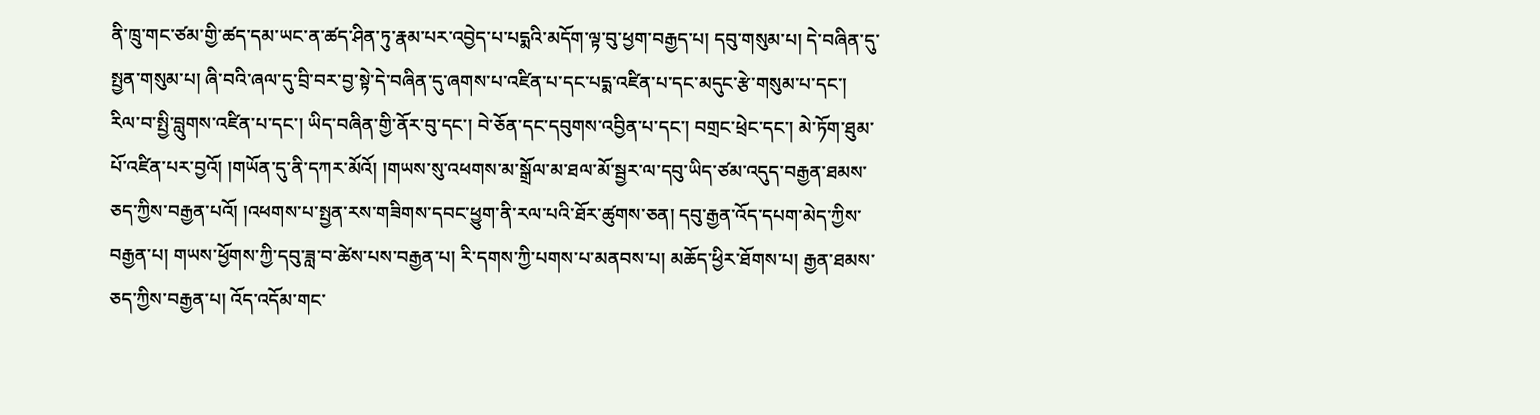ནི་ཁྲུ་གང་ཙམ་གྱི་ཚད་དམ་ཡང་ན་ཚད་ཤིན་ཏུ་རྣམ་པར་འབྱེད་པ་པདྨའི་མདོག་ལྟ་བུ་ཕྱག་བརྒྱད་པ། དབུ་གསུམ་པ། དེ་བཞིན་དུ་སྤྱན་གསུམ་པ། ཞི་བའི་ཞལ་དུ་བྲི་བར་བྱ་སྟེ་དེ་བཞིན་དུ་ཞགས་པ་འཛིན་པ་དང་པདྨ་འཛིན་པ་དང་མདུང་རྩེ་གསུམ་པ་དང་། རིལ་བ་སྤྱི་བླུགས་འཛིན་པ་དང་། ཡིད་བཞིན་གྱི་ནོར་བུ་དང་། བེ་ཅོན་དང་དབུགས་འབྱིན་པ་དང་། བགྲང་ཕྲེང་དང་། མེ་ཏོག་ཐུམ་པོ་འཛིན་པར་བྱའོ། །གཡོན་དུ་ནི་དཀར་མོའོ། །གཡས་སུ་འཕགས་མ་སྒྲོལ་མ་ཐལ་མོ་སྦྱར་ལ་དབུ་ཡིད་ཙམ་འདུད་བརྒྱན་ཐམས་ཅད་ཀྱིས་བརྒྱན་པའོ། །འཕགས་པ་སྤྱན་རས་གཟིགས་དབང་ཕྱུག་ནི་རལ་པའི་ཐོར་ཚུགས་ཅན། དབུ་རྒྱན་འོད་དཔག་མེད་ཀྱིས་བརྒྱན་པ། གཡས་ཕྱོགས་ཀྱི་དབུ་ཟླ་བ་ཚེས་པས་བརྒྱན་པ། རི་དགས་ཀྱི་པགས་པ་མནབས་པ། མཆོད་ཕྱིར་ཐོགས་པ། རྒྱན་ཐམས་ཅད་ཀྱིས་བརྒྱན་པ། འོད་འདོམ་གང་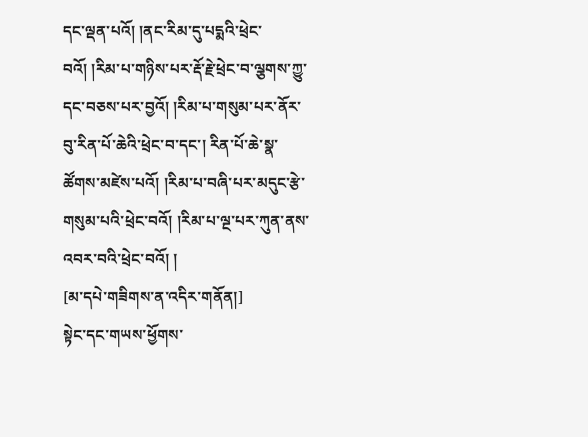དང་ལྡན་པའོ། །ནང་རིམ་དུ་པདྨའི་ཕྲེང་བའོ། །རིམ་པ་གཉིས་པར་རྡོ་རྗེ་ཕྲེང་བ་ལྕགས་ཀྱུ་དང་བཅས་པར་བྱའོ། །རིམ་པ་གསུམ་པར་ནོར་བུ་རིན་པོ་ཆེའི་ཕྲེང་བ་དང་། རིན་པོ་ཆེ་སྣ་ཚོགས་མཛེས་པའོ། །རིམ་པ་བཞི་པར་མདུང་རྩེ་གསུམ་པའི་ཕྲེང་བའོ། །རིམ་པ་ལྔ་པར་ཀུན་ནས་འབར་བའི་ཕྲེང་བའོ། །
[མ་དཔེ་གཟིགས་ན་འདིར་གནོན།]
སྟེང་དང་གཡས་ཕྱོགས་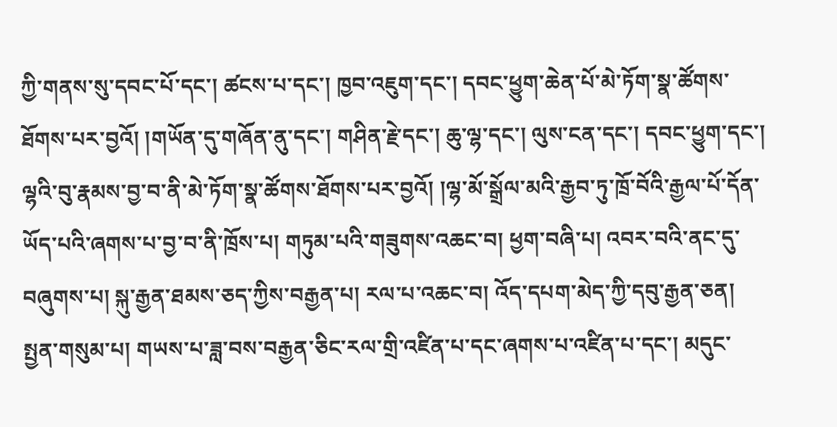ཀྱི་གནས་སུ་དབང་པོ་དང་། ཚངས་པ་དང་། ཁྱབ་འཇུག་དང་། དབང་ཕྱུག་ཆེན་པོ་མེ་ཏོག་སྣ་ཚོགས་ཐོགས་པར་བྱའོ། །གཡོན་དུ་གཞོན་ནུ་དང་། གཤིན་རྗེ་དང་། ཆུ་ལྷ་དང་། ལུས་ངན་དང་། དབང་ཕྱུག་དང་། ལྷའི་བུ་རྣམས་བྱ་བ་ནི་མེ་ཏོག་སྣ་ཚོགས་ཐོགས་པར་བྱའོ། །ལྷ་མོ་སྒྲོལ་མའི་རྒྱབ་ཏུ་ཁྲོ་བོའི་རྒྱལ་པོ་དོན་ཡོད་པའི་ཞགས་པ་བྱ་བ་ནི་ཁྲོས་པ། གཏུམ་པའི་གཟུགས་འཆང་བ། ཕྱག་བཞི་པ། འབར་བའི་ནང་དུ་བཞུགས་པ། སྐུ་རྒྱན་ཐམས་ཅད་ཀྱིས་བརྒྱན་པ། རལ་པ་འཆང་བ། འོད་དཔག་མེད་ཀྱི་དབུ་རྒྱན་ཅན། སྤྱན་གསུམ་པ། གཡས་པ་ཟླ་བས་བརྒྱན་ཅིང་རལ་གྲི་འཛིན་པ་དང་ཞགས་པ་འཛིན་པ་དང་། མདུང་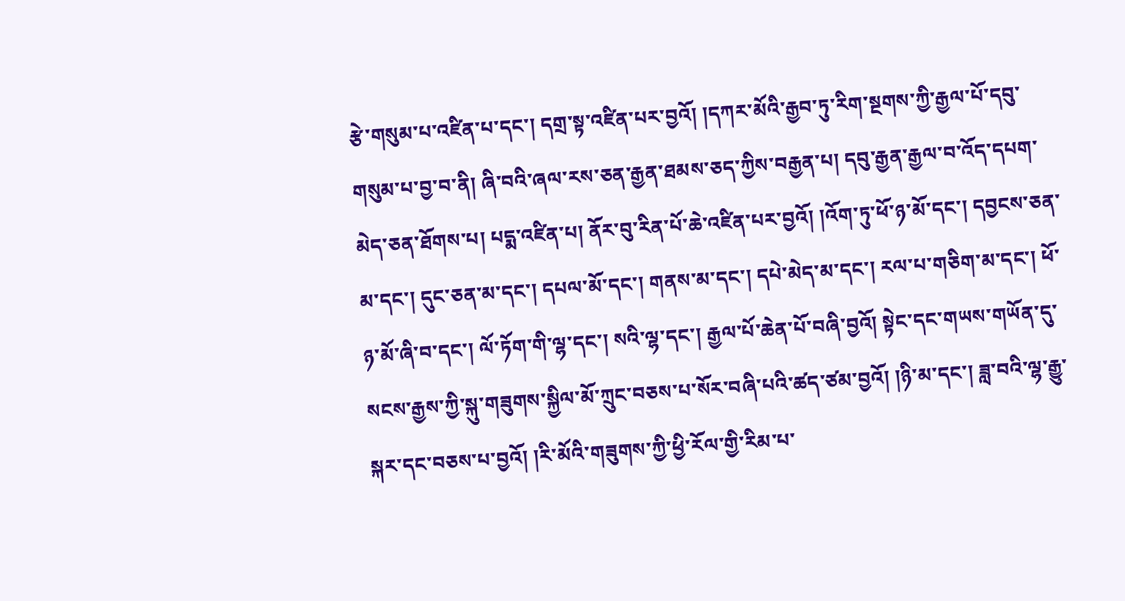རྩེ་གསུམ་པ་འཛིན་པ་དང་། དགྲ་སྟ་འཛིན་པར་བྱའོ། །དཀར་མོའི་རྒྱབ་ཏུ་རིག་སྔགས་ཀྱི་རྒྱལ་པོ་དབུ་གསུམ་པ་བྱ་བ་ནི། ཞི་བའི་ཞལ་རས་ཅན་རྒྱན་ཐམས་ཅད་ཀྱིས་བརྒྱན་པ། དབུ་རྒྱན་རྒྱལ་བ་འོད་དཔག་མེད་ཅན་ཐོགས་པ། པདྨ་འཛིན་པ། ནོར་བུ་རིན་པོ་ཆེ་འཛིན་པར་བྱའོ། །འོག་ཏུ་ཕོ་ཉ་མོ་དང་། དབྱངས་ཅན་མ་དང་། དུང་ཅན་མ་དང་། དཔལ་མོ་དང་། གནས་མ་དང་། དཔེ་མེད་མ་དང་། རལ་པ་གཅིག་མ་དང་། ཕོ་ཉ་མོ་ཞི་བ་དང་། ལོ་ཏོག་གི་ལྷ་དང་། སའི་ལྷ་དང་། རྒྱལ་པོ་ཆེན་པོ་བཞི་བྱའོ། སྟེང་དང་གཡས་གཡོན་དུ་སངས་རྒྱས་ཀྱི་སྐུ་གཟུགས་སྐྱིལ་མོ་ཀྲུང་བཅས་པ་སོར་བཞི་པའི་ཚད་ཙམ་བྱའོ། །ཉི་མ་དང་། ཟླ་བའི་ལྷ་རྒྱུ་སྐར་དང་བཅས་པ་བྱའོ། །རི་མོའི་གཟུགས་ཀྱི་ཕྱི་རོལ་གྱི་རིམ་པ་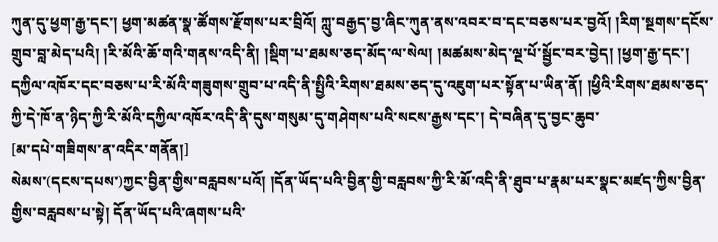ཀུན་དུ་ཕྱག་རྒྱ་དང་། ཕྱག་མཚན་སྣ་ཚོགས་རྫོགས་པར་བྲིའོ། ཀླུ་བརྒྱད་བྱ་ཞིང་ཀུན་ནས་འབར་བ་དང་བཅས་པར་བྱའོ། །རིག་སྔགས་དངོས་གྲུབ་བླ་མེད་པའི། །རི་མོའི་ཆོ་གའི་གནས་འདི་ནི། །སྡིག་པ་ཐམས་ཅད་མོད་ལ་སེལ། །མཚམས་མེད་ལྔ་པོ་སྦྱོང་བར་བྱེད། །ཕྱག་རྒྱ་དང་། དཀྱིལ་འཁོར་དང་བཅས་པ་རི་མོའི་གཟུགས་གྲུབ་པ་འདི་ནི་སྤྱིའི་རིགས་ཐམས་ཅད་དུ་འཇུག་པར་སྟོན་པ་ཡིན་ནོ། །ཕྱིའི་རིགས་ཐམས་ཅད་ཀྱི་དེ་ཁོ་ན་ཉིད་ཀྱི་རི་མོའི་དཀྱིལ་འཁོར་འདི་ནི་དུས་གསུམ་དུ་གཤེགས་པའི་སངས་རྒྱས་དང་། དེ་བཞིན་དུ་བྱང་ཆུབ་
[མ་དཔེ་གཟིགས་ན་འདིར་གནོན།]
སེམས་(དངས་དཔས་)ཀྱང་བྱིན་གྱིས་བརླབས་པའོ། །དོན་ཡོད་པའི་བྱིན་གྱི་བརླབས་ཀྱི་རི་མོ་འདི་ནི་ཐུབ་པ་རྣམ་པར་སྣང་མཛད་ཀྱིས་བྱིན་གྱིས་བརླབས་པ་སྟེ། དོན་ཡོད་པའི་ཞགས་པའི་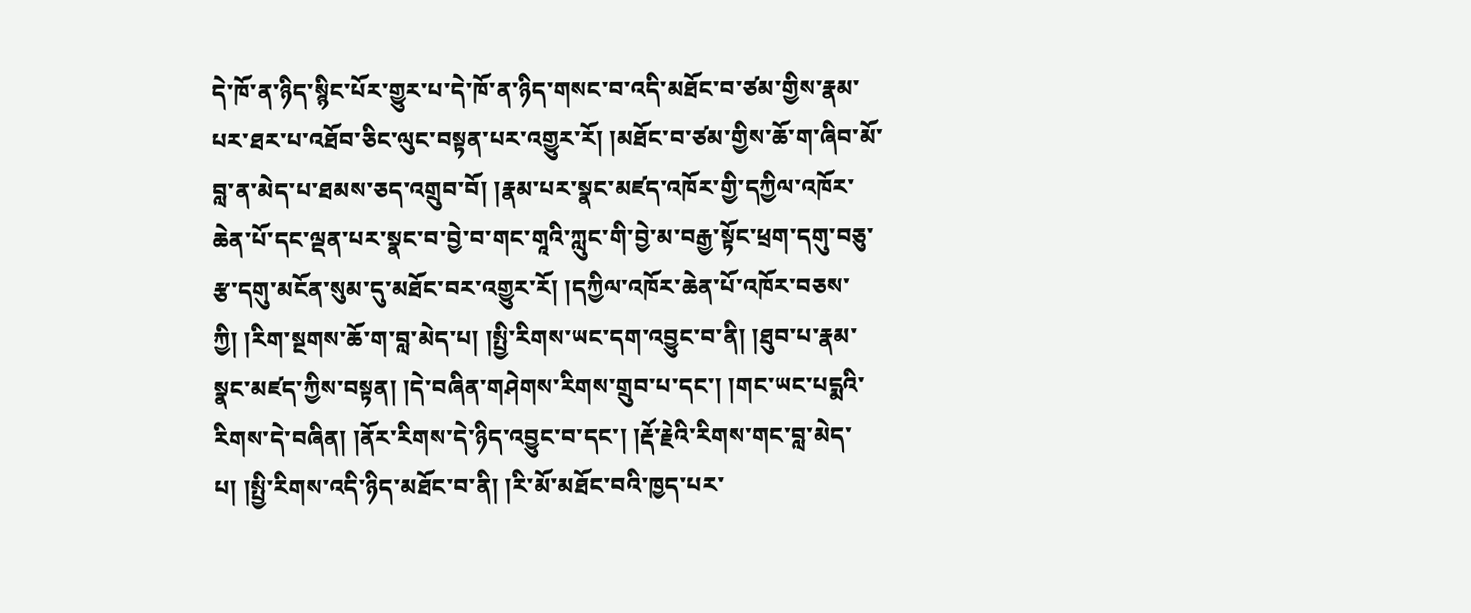དེ་ཁོ་ན་ཉིད་སྙིང་པོར་གྱུར་པ་དེ་ཁོ་ན་ཉིད་གསང་བ་འདི་མཐོང་བ་ཙམ་གྱིས་རྣམ་པར་ཐར་པ་འཐོབ་ཅིང་ལུང་བསྟན་པར་འགྱུར་རོ། །མཐོང་བ་ཙམ་གྱིས་ཆོ་ག་ཞིབ་མོ་བླ་ན་མེད་པ་ཐམས་ཅད་འགྲུབ་བོ། །རྣམ་པར་སྣང་མཛད་འཁོར་གྱི་དཀྱིལ་འཁོར་ཆེན་པོ་དང་ལྡན་པར་སྣང་བ་བྱེ་བ་གང་གཱའི་ཀླུང་གི་བྱེ་མ་བརྒྱ་སྟོང་ཕྲག་དགུ་བཅུ་རྩ་དགུ་མངོན་སུམ་དུ་མཐོང་བར་འགྱུར་རོ། །དཀྱིལ་འཁོར་ཆེན་པོ་འཁོར་བཅས་ཀྱི། །རིག་སྔགས་ཆོ་ག་བླ་མེད་པ། །སྤྱི་རིགས་ཡང་དག་འབྱུང་བ་ནི། །ཐུབ་པ་རྣམ་སྣང་མཛད་ཀྱིས་བསྟན། །དེ་བཞིན་གཤེགས་རིགས་གྲུབ་པ་དང་། །གང་ཡང་པདྨའི་རིགས་དེ་བཞིན། །ནོར་རིགས་དེ་ཉིད་འབྱུང་བ་དང་། །རྡོ་རྗེའི་རིགས་གང་བླ་མེད་པ། །སྤྱི་རིགས་འདི་ཉིད་མཐོང་བ་ནི། །རི་མོ་མཐོང་བའི་ཁྱད་པར་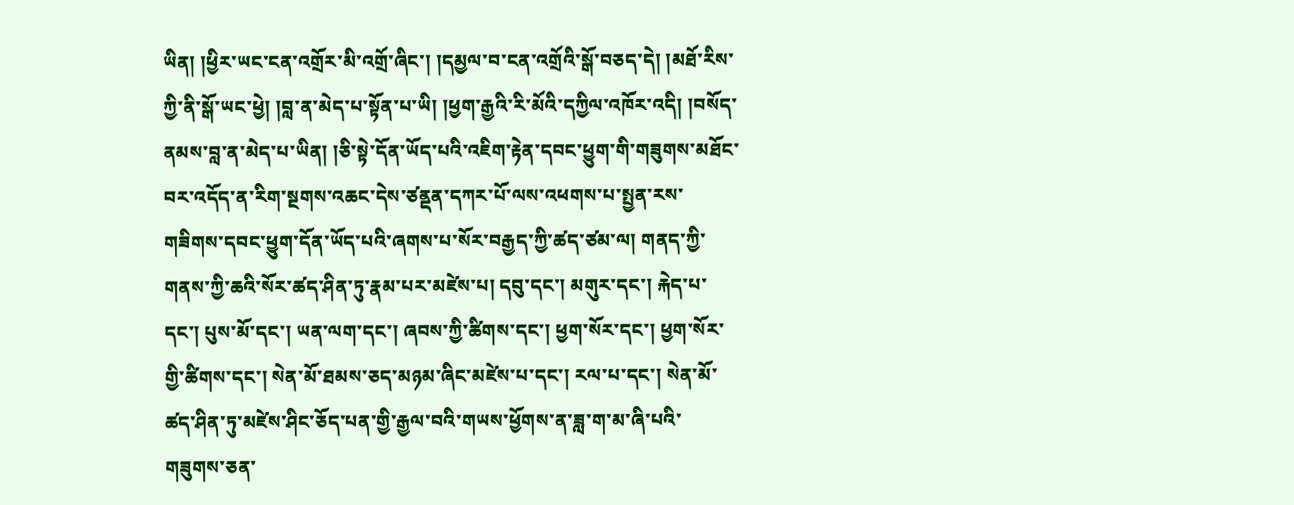ཡིན། །ཕྱིར་ཡང་ངན་འགྲོར་མི་འགྲོ་ཞིང་། །དམྱལ་བ་ངན་འགྲོའི་སྒོ་བཅད་དེ། །མཐོ་རིས་ཀྱི་ནི་སྒོ་ཡང་ཕྱེ། །བླ་ན་མེད་པ་སྟོན་པ་ཡི། །ཕྱག་རྒྱའི་རི་མོའི་དཀྱིལ་འཁོར་འདི། །བསོད་ནམས་བླ་ན་མེད་པ་ཡིན། །ཅི་སྟེ་དོན་ཡོད་པའི་འཇིག་རྟེན་དབང་ཕྱུག་གི་གཟུགས་མཐོང་བར་འདོད་ན་རིག་སྔགས་འཆང་དེས་ཙནྡན་དཀར་པོ་ལས་འཕགས་པ་སྤྱན་རས་གཟིགས་དབང་ཕྱུག་དོན་ཡོད་པའི་ཞགས་པ་སོར་བརྒྱད་ཀྱི་ཚད་ཙམ་ལ། གནད་ཀྱི་གནས་ཀྱི་ཆའི་སོར་ཚད་ཤིན་ཏུ་རྣམ་པར་མཛེས་པ། དབུ་དང་། མགུར་དང་། རྐེད་པ་དང་། པུས་མོ་དང་། ཡན་ལག་དང་། ཞབས་ཀྱི་ཚིགས་དང་། ཕྱག་སོར་དང་། ཕྱག་སོར་གྱི་ཚིགས་དང་། སེན་མོ་ཐམས་ཅད་མཉམ་ཞིང་མཛེས་པ་དང་། རལ་པ་དང་། སེན་མོ་ཚད་ཤིན་ཏུ་མཛེས་ཤིང་ཅོད་པན་གྱི་རྒྱལ་བའི་གཡས་ཕྱོགས་ན་ཟླ་ག་མ་ཞི་པའི་གཟུགས་ཅན་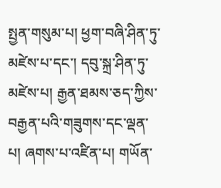སྤྱན་གསུམ་པ། ཕྱག་བཞི་ཤིན་ཏུ་མཛེས་པ་དང་། དབུ་སྐྲ་ཤིན་ཏུ་མཛེས་པ། རྒྱན་ཐམས་ཅད་ཀྱིས་བརྒྱན་པའི་གཟུགས་དང་ལྡན་པ། ཞགས་པ་འཛིན་པ། གཡོན་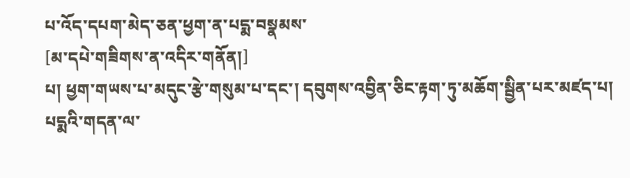པ་འོད་དཔག་མེད་ཅན་ཕྱག་ན་པདྨ་བསྣམས་
[མ་དཔེ་གཟིགས་ན་འདིར་གནོན།]
པ། ཕྱག་གཡས་པ་མདུང་རྩེ་གསུམ་པ་དང་། དབུགས་འབྱིན་ཅིང་རྟག་ཏུ་མཆོག་སྦྱིན་པར་མཛད་པ། པདྨའི་གདན་ལ་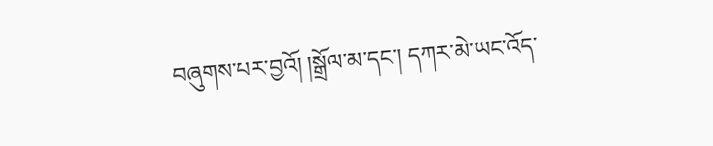བཞུགས་པར་བྱའོ། །སྒྲོལ་མ་དང་། དཀར་མེ་ཡང་འོད་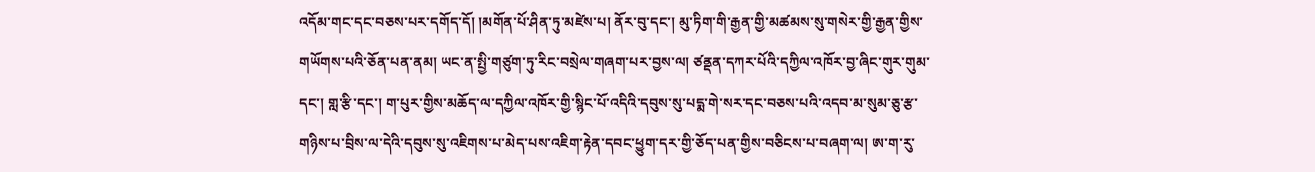འདོམ་གང་དང་བཅས་པར་དགོད་དོ། །མགོན་པོ་ཤིན་ཏུ་མཛེས་པ། ནོར་བུ་དང་། མུ་ཏིག་གི་རྒྱན་གྱི་མཚམས་སུ་གསེར་གྱི་རྒྱན་གྱིས་གཡོགས་པའི་ཅོན་པན་ནམ། ཡང་ན་སྤྱི་གཙུག་ཏུ་རིང་བསྲེལ་གཞག་པར་བྱས་ལ། ཙནྡན་དཀར་པོའི་དཀྱིལ་འཁོར་བྱ་ཞིང་གུར་གུམ་དང་། གླ་རྩི་དང་། ག་པུར་གྱིས་མཆོད་ལ་དཀྱིལ་འཁོར་གྱི་སྙིང་པོ་འདིའི་དབུས་སུ་པདྨ་གེ་སར་དང་བཅས་པའི་འདབ་མ་སུམ་ཅུ་རྩ་གཉིས་པ་བྲིས་ལ་དེའི་དབུས་སུ་འཇིགས་པ་མེད་པས་འཇིག་རྟེན་དབང་ཕྱུག་དར་གྱི་ཅོད་པན་གྱིས་བཅིངས་པ་བཞག་ལ། ཨ་ག་རུ་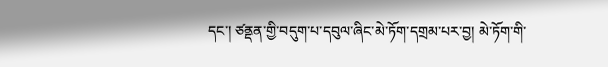དང་། ཙནྡན་གྱི་བདུག་པ་དབུལ་ཞིང་མེ་ཏོག་དགྲམ་པར་བྱ། མེ་ཏོག་གི་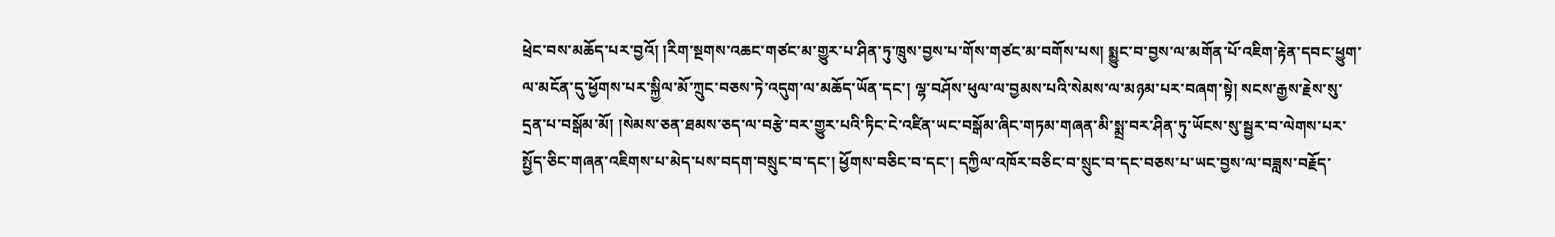ཕྲེང་བས་མཆོད་པར་བྱའོ། །རིག་སྔགས་འཆང་གཙང་མ་གྱུར་པ་ཤིན་ཏུ་ཁྲུས་བྱས་པ་གོས་གཙང་མ་བགོས་པས། སྨྱུང་བ་བྱས་ལ་མགོན་པོ་འཇིག་རྟེན་དབང་ཕྱུག་ལ་མངོན་དུ་ཕྱོགས་པར་སྐྱིལ་མོ་ཀྲུང་བཅས་ཏེ་འདུག་ལ་མཆོད་ཡོན་དང་། ལྷ་བཤོས་ཕུལ་ལ་བྱམས་པའི་སེམས་ལ་མཉམ་པར་བཞག་སྟེ། སངས་རྒྱས་རྗེས་སུ་དྲན་པ་བསྒོམ་མོ། །སེམས་ཅན་ཐམས་ཅད་ལ་བརྩེ་བར་གྱུར་པའི་ཏིང་ངེ་འཛིན་ཡང་བསྒོམ་ཞིང་གཏམ་གཞན་མི་སྨྲ་བར་ཤིན་ཏུ་ཡོངས་སུ་སྦྱར་བ་ལེགས་པར་སྤྱོད་ཅིང་གཞན་འཇིགས་པ་མེད་པས་བདག་བསྲུང་བ་དང་། ཕྱོགས་བཅིང་བ་དང་། དཀྱིལ་འཁོར་བཅིང་བ་སྲུང་བ་དང་བཅས་པ་ཡང་བྱས་ལ་བཟླས་བརྗོད་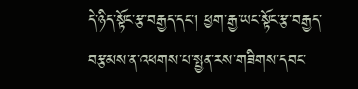དེ་ཉིད་སྟོང་རྩ་བརྒྱད་དང་། ཕྱག་རྒྱ་ཡང་སྟོང་རྩ་བརྒྱད་བརྩམས་ན་འཕགས་པ་སྤྱན་རས་གཟིགས་དབང་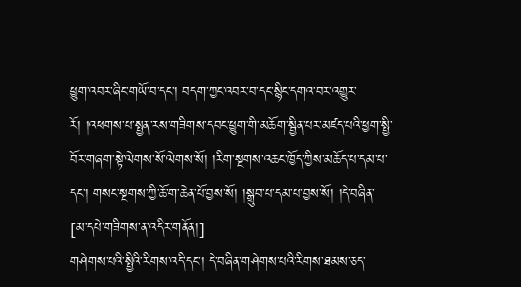ཕྱུག་འབར་ཞིང་གཡོ་བ་དང་། བདག་ཀྱང་འབར་བ་དང་སྙིང་དགའ་བར་འགྱུར་རོ། །འཕགས་པ་སྤྱན་རས་གཟིགས་དབང་ཕྱུག་གི་མཆོག་སྦྱིན་པར་མཛད་པའི་ཕྱག་སྤྱི་བོར་གཞག་སྟེ་ལེགས་སོ་ལེགས་སོ། །རིག་སྔགས་འཆང་ཁྱོད་ཀྱིས་མཆོད་པ་དམ་པ་དང་། གསང་སྔགས་ཀྱི་ཆོ་ག་ཆེན་པོ་བྱས་སོ། །སྒྲུབ་པ་དམ་པ་བྱས་སོ། །དེ་བཞིན་
[མ་དཔེ་གཟིགས་ན་འདིར་གནོན།]
གཤེགས་པའི་སྤྱིའི་རིགས་འདི་དང་། དེ་བཞིན་གཤེགས་པའི་རིགས་ཐམས་ཅད་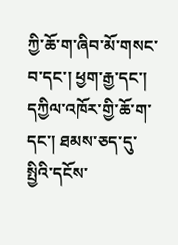ཀྱི་ཆོ་ག་ཞིབ་མོ་གསང་བ་དང་། ཕྱག་རྒྱ་དང་། དཀྱིལ་འཁོར་གྱི་ཆོ་ག་དང་། ཐམས་ཅད་དུ་སྤྱིའི་དངོས་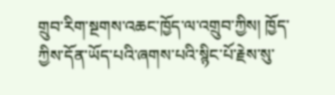གྲུབ་རིག་སྔགས་འཆང་ཁྱོད་ལ་འགྲུབ་ཀྱིས། ཁྱོད་ཀྱིས་དོན་ཡོད་པའི་ཞགས་པའི་སྙིང་པོ་རྗེས་སུ་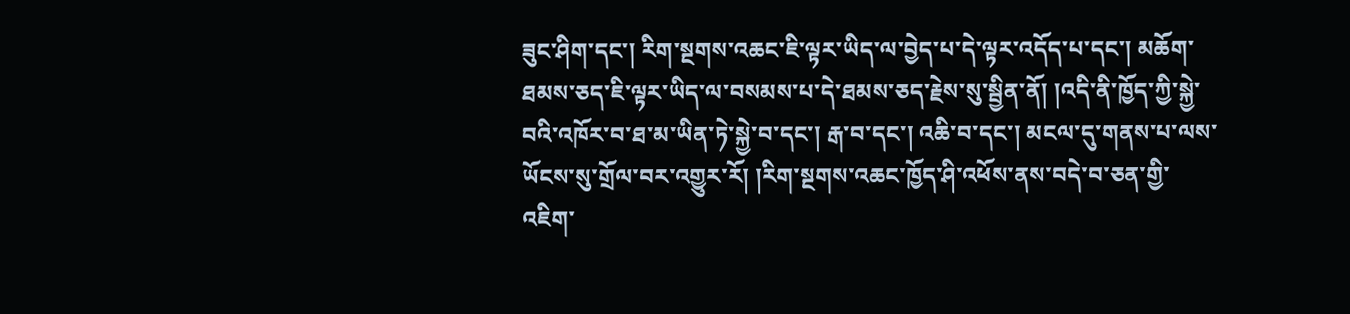ཟུང་ཤིག་དང་། རིག་སྔགས་འཆང་ཇི་ལྟར་ཡིད་ལ་བྱེད་པ་དེ་ལྟར་འདོད་པ་དང་། མཆོག་ཐམས་ཅད་ཇི་ལྟར་ཡིད་ལ་བསམས་པ་དེ་ཐམས་ཅད་རྗེས་སུ་སྦྱིན་ནོ། །འདི་ནི་ཁྱོད་ཀྱི་སྐྱེ་བའི་འཁོར་བ་ཐ་མ་ཡིན་ཏེ་སྐྱེ་བ་དང་། རྒ་བ་དང་། འཆི་བ་དང་། མངལ་དུ་གནས་པ་ལས་ཡོངས་སུ་གྲོལ་བར་འགྱུར་རོ། །རིག་སྔགས་འཆང་ཁྱོད་ཤི་འཕོས་ནས་བདེ་བ་ཅན་གྱི་འཇིག་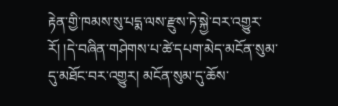རྟེན་གྱི་ཁམས་སུ་པདྨ་ལས་རྫུས་ཏེ་སྐྱེ་བར་འགྱུར་རོ། །དེ་བཞིན་གཤེགས་པ་ཚེ་དཔག་མེད་མངོན་སུམ་དུ་མཐོང་བར་འགྱུར། མངོན་སུམ་དུ་ཆོས་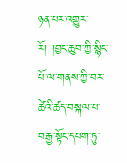ཉན་པར་འགྱུར་རོ། །བྱང་ཆུབ་ཀྱི་སྙིང་པོ་ལ་གནས་ཀྱི་བར་ཚེའི་ཚད་བསྐལ་པ་བརྒྱ་སྟོང་དཔག་ཏུ་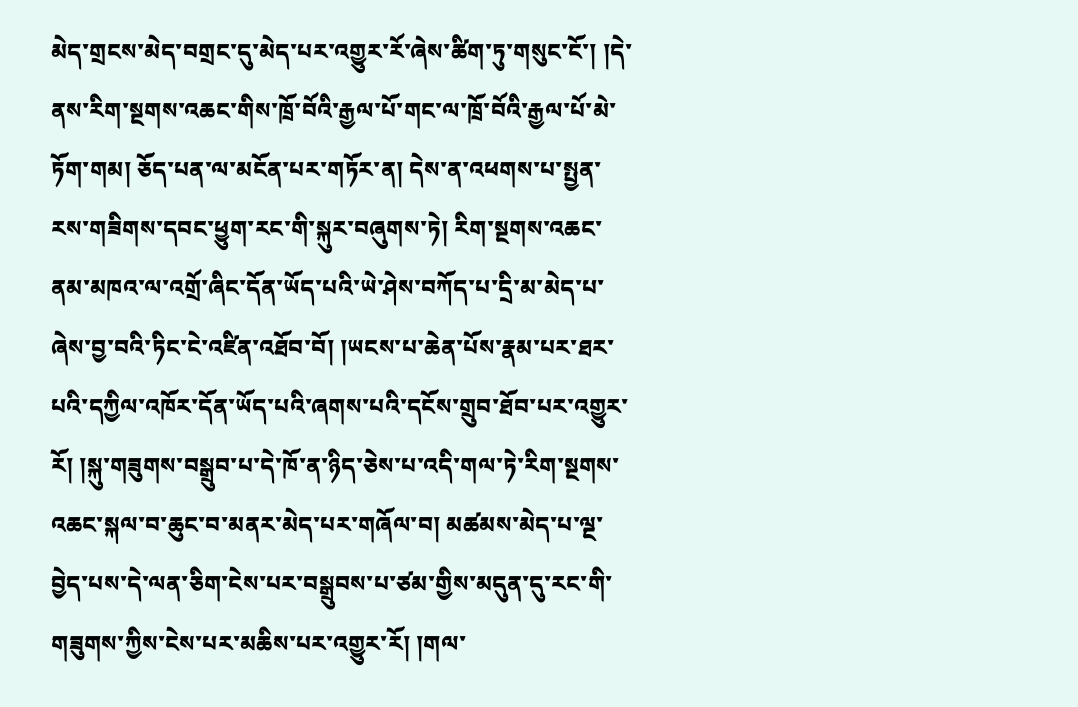མེད་གྲངས་མེད་བགྲང་དུ་མེད་པར་འགྱུར་རོ་ཞེས་ཚིག་ཏུ་གསུང་ངོ་། །དེ་ནས་རིག་སྔགས་འཆང་གིས་ཁྲོ་བོའི་རྒྱལ་པོ་གང་ལ་ཁྲོ་བོའི་རྒྱལ་པོ་མེ་ཏོག་གམ། ཅོད་པན་ལ་མངོན་པར་གཏོར་ན། དེས་ན་འཕགས་པ་སྤྱན་རས་གཟིགས་དབང་ཕྱུག་རང་གི་སྐུར་བཞུགས་ཏེ། རིག་སྔགས་འཆང་ནམ་མཁའ་ལ་འགྲོ་ཞིང་དོན་ཡོད་པའི་ཡེ་ཤེས་བཀོད་པ་དྲི་མ་མེད་པ་ཞེས་བྱ་བའི་ཏིང་ངེ་འཛིན་འཐོབ་བོ། །ཡངས་པ་ཆེན་པོས་རྣམ་པར་ཐར་པའི་དཀྱིལ་འཁོར་དོན་ཡོད་པའི་ཞགས་པའི་དངོས་གྲུབ་ཐོབ་པར་འགྱུར་རོ། །སྐུ་གཟུགས་བསྒྲུབ་པ་དེ་ཁོ་ན་ཉིད་ཅེས་པ་འདི་གལ་ཏེ་རིག་སྔགས་འཆང་སྐལ་བ་ཆུང་བ་མནར་མེད་པར་གཞོལ་བ། མཚམས་མེད་པ་ལྔ་བྱེད་པས་དེ་ལན་ཅིག་ངེས་པར་བསྒྲུབས་པ་ཙམ་གྱིས་མདུན་དུ་རང་གི་གཟུགས་ཀྱིས་ངེས་པར་མཆིས་པར་འགྱུར་རོ། །གལ་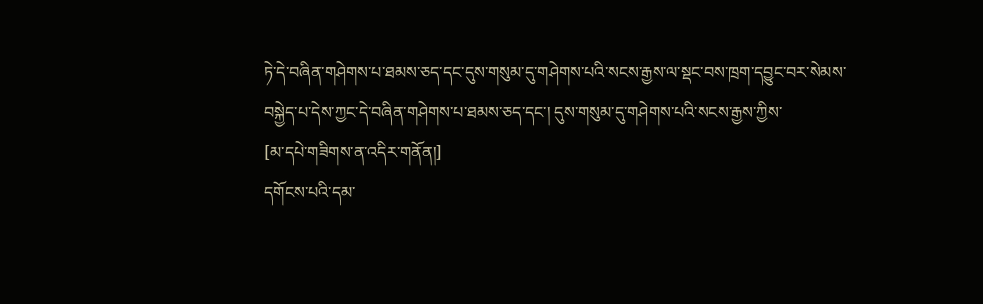ཏེ་དེ་བཞིན་གཤེགས་པ་ཐམས་ཅད་དང་དུས་གསུམ་དུ་གཤེགས་པའི་སངས་རྒྱས་ལ་སྡང་བས་ཁྲག་དབྱུང་བར་སེམས་བསྐྱེད་པ་དེས་ཀྱང་དེ་བཞིན་གཤེགས་པ་ཐམས་ཅད་དང་། དུས་གསུམ་དུ་གཤེགས་པའི་སངས་རྒྱས་ཀྱིས་
[མ་དཔེ་གཟིགས་ན་འདིར་གནོན།]
དགོངས་པའི་དམ་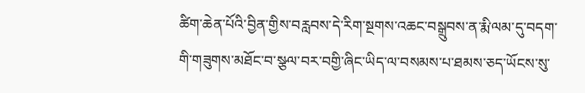ཚིག་ཆེན་པོའི་བྱིན་གྱིས་བརླབས་དེ་རིག་སྔགས་འཆང་བསྒྲུབས་ན་རྨི་ལམ་དུ་བདག་གི་གཟུགས་མཐོང་བ་སྩལ་བར་བགྱི་ཞིང་ཡིད་ལ་བསམས་པ་ཐམས་ཅད་ཡོངས་སུ་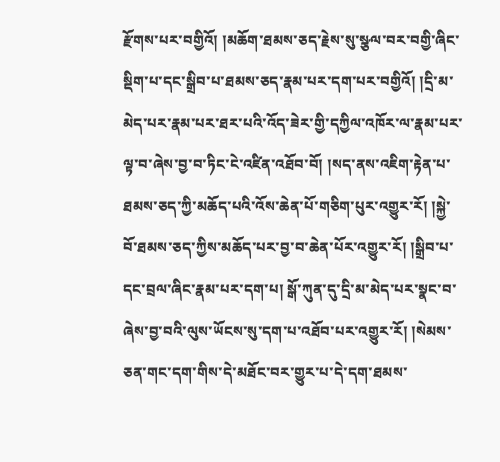རྫོགས་པར་བགྱིའོ། །མཆོག་ཐམས་ཅད་རྗེས་སུ་སྩལ་བར་བགྱི་ཞིང་སྡིག་པ་དང་སྒྲིབ་པ་ཐམས་ཅད་རྣམ་པར་དག་པར་བགྱིའོ། །དྲི་མ་མེད་པར་རྣམ་པར་ཐར་པའི་འོད་ཟེར་གྱི་དཀྱིལ་འཁོར་ལ་རྣམ་པར་ལྟ་བ་ཞེས་བྱ་བ་ཏིང་ངེ་འཛིན་འཐོབ་བོ། །སད་ནས་འཇིག་རྟེན་པ་ཐམས་ཅད་ཀྱི་མཆོད་པའི་འོས་ཆེན་པོ་གཅིག་པུར་འགྱུར་རོ། །སྐྱེ་བོ་ཐམས་ཅད་ཀྱིས་མཆོད་པར་བྱ་བ་ཆེན་པོར་འགྱུར་རོ། །སྒྲིབ་པ་དང་བྲལ་ཞིང་རྣམ་པར་དག་པ། སྒོ་ཀུན་དུ་དྲི་མ་མེད་པར་སྣང་བ་ཞེས་བྱ་བའི་ལུས་ཡོངས་སུ་དག་པ་འཐོབ་པར་འགྱུར་རོ། །སེམས་ཅན་གང་དག་གིས་དེ་མཐོང་བར་གྱུར་པ་དེ་དག་ཐམས་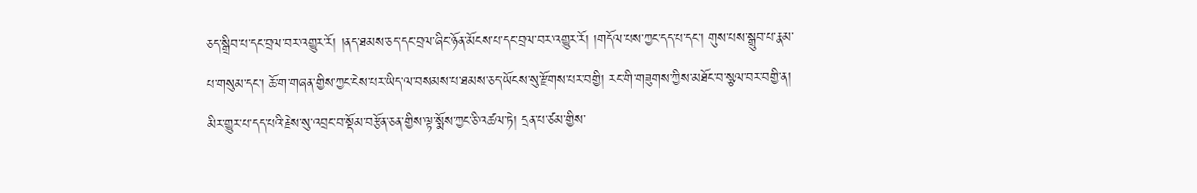ཅད་སྒྲིབ་པ་དང་བྲལ་བར་འགྱུར་རོ། །ནད་ཐམས་ཅད་དང་བྲལ་ཞིང་ཉོན་མོངས་པ་དང་བྲལ་བར་འགྱུར་རོ། །གདོལ་པས་ཀྱང་དད་པ་དང་། གུས་པས་སྒྲུབ་པ་རྣམ་པ་གསུམ་དང་། ཆོ་ག་གཞན་གྱིས་ཀྱང་ངེས་པར་ཡིད་ལ་བསམས་པ་ཐམས་ཅད་ཡོངས་སུ་རྫོགས་པར་བགྱི། རང་གི་གཟུགས་ཀྱིས་མཐོང་བ་སྩལ་བར་བགྱི་ན། མིར་གྱུར་པ་དད་པའི་རྗེས་སུ་འབྲང་བ་སྡོམ་བརྩོན་ཅན་གྱིས་ལྟ་སྨོས་ཀྱང་ཅི་འཚལ་ཏེ། དྲན་པ་ཙམ་གྱིས་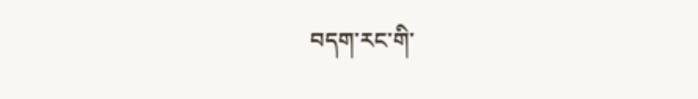བདག་རང་གི་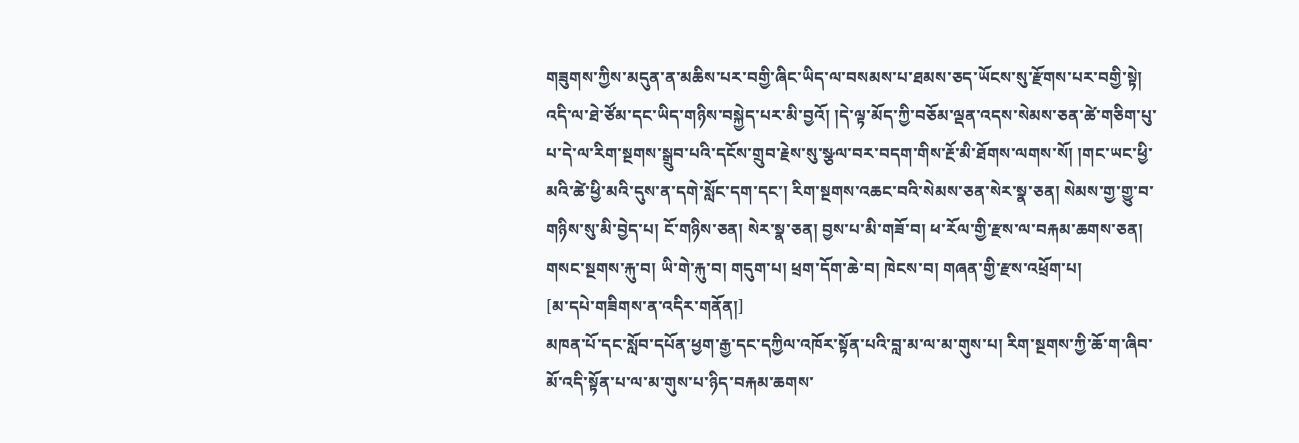གཟུགས་ཀྱིས་མདུན་ན་མཆིས་པར་བགྱི་ཞིང་ཡིད་ལ་བསམས་པ་ཐམས་ཅད་ཡོངས་སུ་རྫོགས་པར་བགྱི་སྟེ། འདི་ལ་ཐེ་ཙོམ་དང་ཡིད་གཉིས་བསྐྱེད་པར་མི་བྱའོ། །དེ་ལྟ་མོད་ཀྱི་བཅོམ་ལྡན་འདས་སེམས་ཅན་ཚེ་གཅིག་པུ་པ་དེ་ལ་རིག་སྔགས་སྒྲུབ་པའི་དངོས་གྲུབ་རྗེས་སུ་སྩལ་བར་བདག་གིས་རྔོ་མི་ཐོགས་ལགས་སོ། །གང་ཡང་ཕྱི་མའི་ཚེ་ཕྱི་མའི་དུས་ན་དགེ་སློང་དག་དང་། རིག་སྔགས་འཆང་བའི་སེམས་ཅན་སེར་སྣ་ཅན། སེམས་གྱ་གྱུ་བ་གཉིས་སུ་མི་བྱེད་པ། ངོ་གཉིས་ཅན། སེར་སྣ་ཅན། བྱས་པ་མི་གཟོ་བ། ཕ་རོལ་གྱི་རྫས་ལ་བརྐམ་ཆགས་ཅན། གསང་སྔགས་རྐུ་བ། ཡི་གེ་རྐུ་བ། གདུག་པ། ཕྲག་དོག་ཆེ་བ། ཁེངས་བ། གཞན་གྱི་རྫས་འཕྲོག་པ།
[མ་དཔེ་གཟིགས་ན་འདིར་གནོན།]
མཁན་པོ་དང་སློབ་དཔོན་ཕྱག་རྒྱ་དང་དཀྱིལ་འཁོར་སྟོན་པའི་བླ་མ་ལ་མ་གུས་པ། རིག་སྔགས་ཀྱི་ཆོ་ག་ཞིབ་མོ་འདི་སྟོན་པ་ལ་མ་གུས་པ་ཉིད་བརྐམ་ཆགས་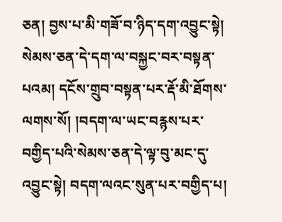ཅན། བྱས་པ་མི་གཟོ་བ་ཉིད་དག་འབྱུང་སྟེ། སེམས་ཅན་དེ་དག་ལ་བསྐྱང་བར་བསྟན་པའམ། དངོས་གྲུབ་བསྟན་པར་རྡོ་མི་ཐོགས་ལགས་སོ། །བདག་ལ་ཡང་བརྙས་པར་བགྱིད་པའི་སེམས་ཅན་དེ་ལྟ་བུ་མང་དུ་འབྱུང་སྟེ། བདག་ལའང་སུན་པར་བགྱིད་པ།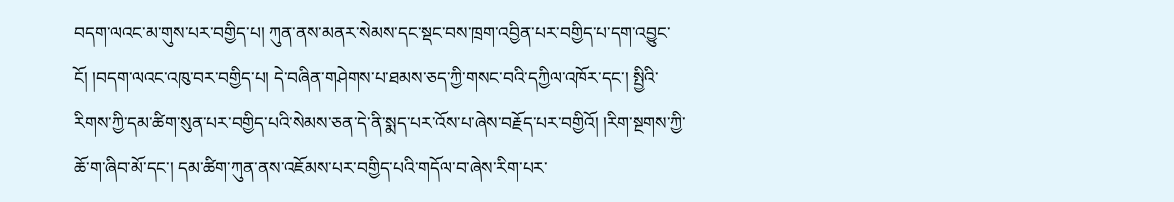བདག་ལའང་མ་གུས་པར་བགྱིད་པ། ཀུན་ནས་མནར་སེམས་དང་སྡང་བས་ཁྲག་འབྱིན་པར་བགྱིད་པ་དག་འབྱུང་ངོ། །བདག་ལའང་འཁུ་བར་བགྱིད་པ། དེ་བཞིན་གཤེགས་པ་ཐམས་ཅད་ཀྱི་གསང་བའི་དཀྱིལ་འཁོར་དང་། སྤྱིའི་རིགས་ཀྱི་དམ་ཚིག་སུན་པར་བགྱིད་པའི་སེམས་ཅན་དེ་ནི་སྨད་པར་འོས་པ་ཞེས་བརྗོད་པར་བགྱིའོ། །རིག་སྔགས་ཀྱི་ཆོ་ག་ཞིབ་མོ་དང་། དམ་ཚིག་ཀུན་ནས་འཇོམས་པར་བགྱིད་པའི་གདོལ་བ་ཞེས་རིག་པར་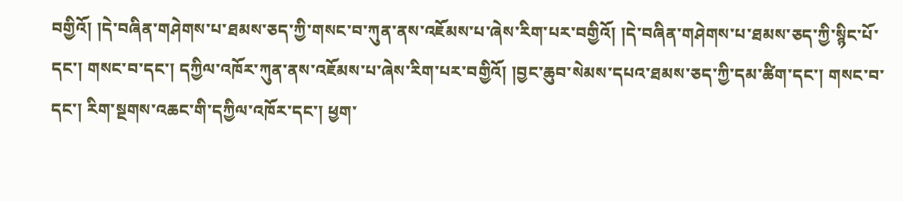བགྱིའོ། །དེ་བཞིན་གཤེགས་པ་ཐམས་ཅད་ཀྱི་གསང་བ་ཀུན་ནས་འཇོམས་པ་ཞེས་རིག་པར་བགྱིའོ། །དེ་བཞིན་གཤེགས་པ་ཐམས་ཅད་ཀྱི་སྙིང་པོ་དང་། གསང་བ་དང་། དཀྱིལ་འཁོར་ཀུན་ནས་འཇོམས་པ་ཞེས་རིག་པར་བགྱིའོ། །བྱང་ཆུབ་སེམས་དཔའ་ཐམས་ཅད་ཀྱི་དམ་ཚིག་དང་། གསང་བ་དང་། རིག་སྔགས་འཆང་གི་དཀྱིལ་འཁོར་དང་། ཕྱག་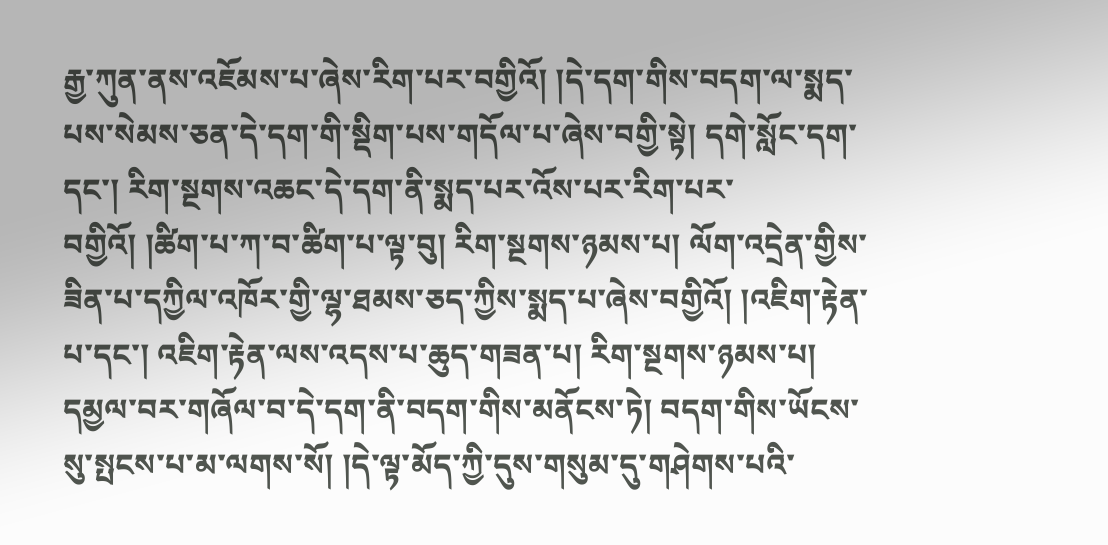རྒྱ་ཀུན་ནས་འཇོམས་པ་ཞེས་རིག་པར་བགྱིའོ། །དེ་དག་གིས་བདག་ལ་སྨད་པས་སེམས་ཅན་དེ་དག་གི་སྡིག་པས་གདོལ་པ་ཞེས་བགྱི་སྟེ། དགེ་སློང་དག་དང་། རིག་སྔགས་འཆང་དེ་དག་ནི་སྨད་པར་འོས་པར་རིག་པར་བགྱིའོ། །ཚིག་པ་ཀ་བ་ཚིག་པ་ལྟ་བུ། རིག་སྔགས་ཉམས་པ། ལོག་འདྲེན་གྱིས་ཟིན་པ་དཀྱིལ་འཁོར་གྱི་ལྷ་ཐམས་ཅད་ཀྱིས་སྨད་པ་ཞེས་བགྱིའོ། །འཇིག་རྟེན་པ་དང་། འཇིག་རྟེན་ལས་འདས་པ་ཆུད་གཟན་པ། རིག་སྔགས་ཉམས་པ། དམྱལ་བར་གཞོལ་བ་དེ་དག་ནི་བདག་གིས་མནོངས་ཏེ། བདག་གིས་ཡོངས་སུ་སྤངས་པ་མ་ལགས་སོ། །དེ་ལྟ་མོད་ཀྱི་དུས་གསུམ་དུ་གཤེགས་པའི་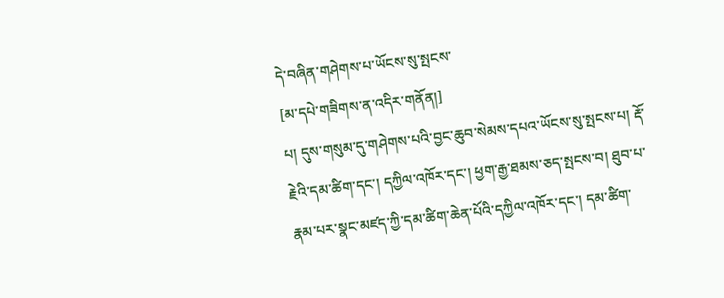དེ་བཞིན་གཤེགས་པ་ཡོངས་སུ་སྤངས་
[མ་དཔེ་གཟིགས་ན་འདིར་གནོན།]
པ། དུས་གསུམ་དུ་གཤེགས་པའི་བྱང་ཆུབ་སེམས་དཔའ་ཡོངས་སུ་སྤངས་པ། རྡོ་རྗེའི་དམ་ཚིག་དང་། དཀྱིལ་འཁོར་དང་། ཕྱག་རྒྱ་ཐམས་ཅད་སྤངས་བ། ཐུབ་པ་རྣམ་པར་སྣང་མཛད་ཀྱི་དམ་ཚིག་ཆེན་པོའི་དཀྱིལ་འཁོར་དང་། དམ་ཚིག་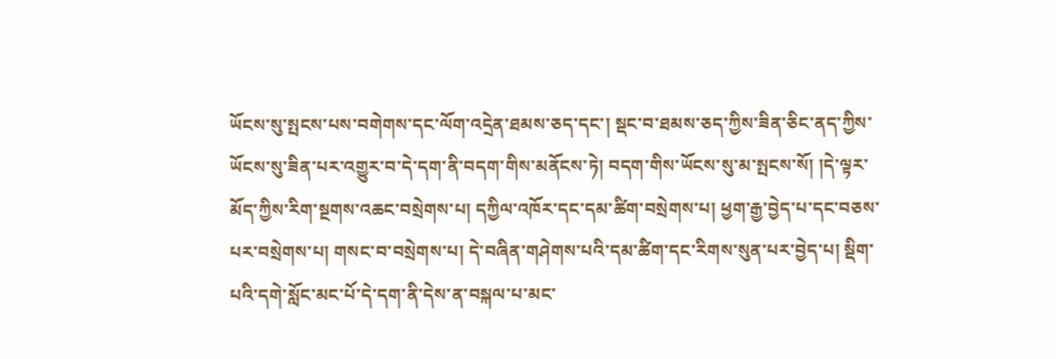ཡོངས་སུ་སྤངས་པས་བགེགས་དང་ལོག་འདྲེན་ཐམས་ཅད་དང་། སྡང་བ་ཐམས་ཅད་ཀྱིས་ཟིན་ཅིང་ནད་ཀྱིས་ཡོངས་སུ་ཟིན་པར་འགྱུར་བ་དེ་དག་ནི་བདག་གིས་མནོངས་ཏེ། བདག་གིས་ཡོངས་སུ་མ་སྤངས་སོ། །དེ་ལྟར་མོད་ཀྱིས་རིག་སྔགས་འཆང་བསྲེགས་པ། དཀྱིལ་འཁོར་དང་དམ་ཚིག་བསྲེགས་པ། ཕྱག་རྒྱ་བྱེད་པ་དང་བཅས་པར་བསྲེགས་པ། གསང་བ་བསྲེགས་པ། དེ་བཞིན་གཤེགས་པའི་དམ་ཚིག་དང་རིགས་སུན་པར་བྱེད་པ། སྡིག་པའི་དགེ་སློང་མང་པོ་དེ་དག་ནི་དེས་ན་བསྐལ་པ་མང་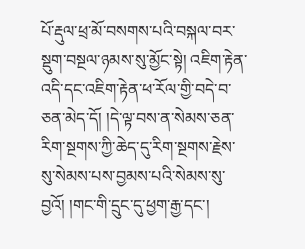པོ་རྡུལ་ཕྲ་མོ་བསགས་པའི་བསྐལ་བར་སྡུག་བསྔལ་ཉམས་སུ་མྱོང་སྟེ། འཇིག་རྟེན་འདི་དང་འཇིག་རྟེན་ཕ་རོལ་གྱི་བདེ་བ་ཅན་མེད་དོ། །དེ་ལྟ་བས་ན་སེམས་ཅན་རིག་སྔགས་ཀྱི་ཆེད་དུ་རིག་སྔགས་རྗེས་སུ་སེམས་པས་བྱམས་པའི་སེམས་སུ་བྱའོ། །གང་གི་དྲུང་དུ་ཕྱག་རྒྱ་དང་།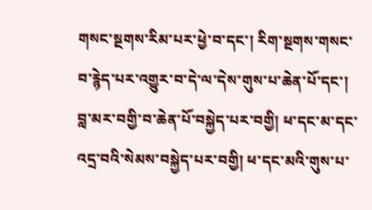གསང་སྔགས་རིམ་པར་ཕྱེ་བ་དང་། རིག་སྔགས་གསང་བ་རྙེད་པར་འགྱུར་བ་དེ་ལ་དེས་གུས་པ་ཆེན་པོ་དང་། བླ་མར་བགྱི་བ་ཆེན་པོ་བསྐྱེད་པར་བགྱི། ཕ་དང་མ་དང་འདྲ་བའི་སེམས་བསྐྱེད་པར་བགྱི། ཕ་དང་མའི་གུས་པ་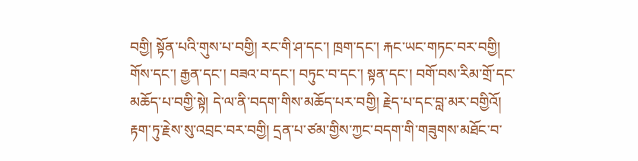བགྱི། སྟོན་པའི་གུས་པ་བགྱི། རང་གི་ཤ་དང་། ཁྲག་དང་། རྐང་ཡང་གཏང་བར་བགྱི། གོས་དང་། རྒྱན་དང་། བཟའ་བ་དང་། བཏུང་བ་དང་། སྟན་དང་། བགོ་བས་རིམ་གྲོ་དང་མཆོད་པ་བགྱི་སྟེ། དེ་ལ་ནི་བདག་གིས་མཆོད་པར་བགྱི། རྗེད་པ་དང་བླ་མར་བགྱིའོ། རྟག་ཏུ་རྗེས་སུ་འབྲང་བར་བགྱི། དྲན་པ་ཙམ་གྱིས་ཀྱང་བདག་གི་གཟུགས་མཐོང་བ་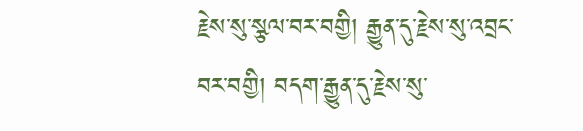རྗེས་སུ་སྩལ་བར་བགྱི། རྒྱུན་དུ་རྗེས་སུ་འབྲང་བར་བགྱི། བདག་རྒྱུན་དུ་རྗེས་སུ་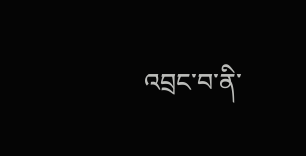འབྲང་བ་ནི་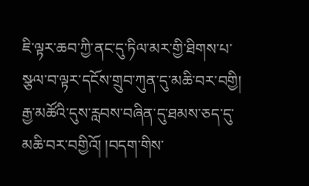ཇི་ལྟར་ཆབ་ཀྱི་ནང་དུ་ཏིལ་མར་གྱི་ཐིགས་པ་སྩལ་བ་ལྟར་དངོས་གྲུབ་ཀུན་དུ་མཆི་བར་བགྱི། རྒྱ་མཚོའི་དུས་རླབས་བཞིན་དུ་ཐམས་ཅད་དུ་མཆི་བར་བགྱིའོ། །བདག་གིས་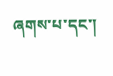ཞགས་པ་དང་།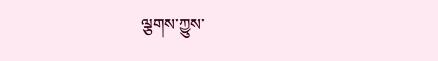ལྕགས་ཀྱུས་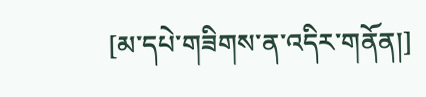[མ་དཔེ་གཟིགས་ན་འདིར་གནོན།]